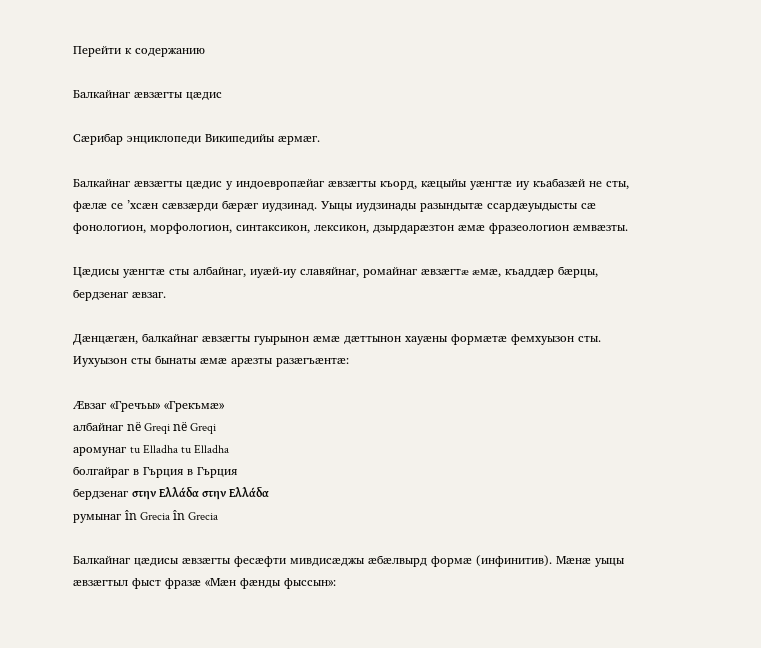Перейти к содержанию

Балкайнаг æвзæгты цæдис

Сæрибар энциклопеди Википедийы æрмæг.

Балкайнаг æвзæгты цæдис у индоевропæйаг æвзæгты къорд, кæцыйы уæнгтæ иу къабазæй не сты, фæлæ се ’хсæн сæвзæрди бæрæг иудзинад. Уыцы иудзинады разындытæ ссардæуыдысты сæ фонологион, морфологион, синтаксикон, лексикон, дзырдарæзтон æмæ фразеологион æмвæзты.

Цæдисы уæнгтæ сты албайнаг, иуæй-иу славяйнаг, ромайнаг æвзæгтæ æмæ, къаддæр бæрцы, бердзенаг æвзаг.

Дæнцæгæн, балкайнаг æвзæгты гуырынон æмæ дæттынон хауæны формæтæ фемхуызон сты. Иухуызон сты бынаты æмæ арæзты разæгъæнтæ:

Æвзаг «Гречъы» «Грекъмæ»
албайнаг në Greqi në Greqi
аромунаг tu Elladha tu Elladha
болгайраг в Гърция в Гърция
бердзенаг στην Ελλάδα στην Ελλάδα
румынаг în Grecia în Grecia

Балкайнаг цæдисы æвзæгты фесæфти мивдисæджы æбæлвырд формæ (инфинитив). Мæнæ уыцы æвзæгтыл фыст фразæ «Мæн фæнды фыссын»: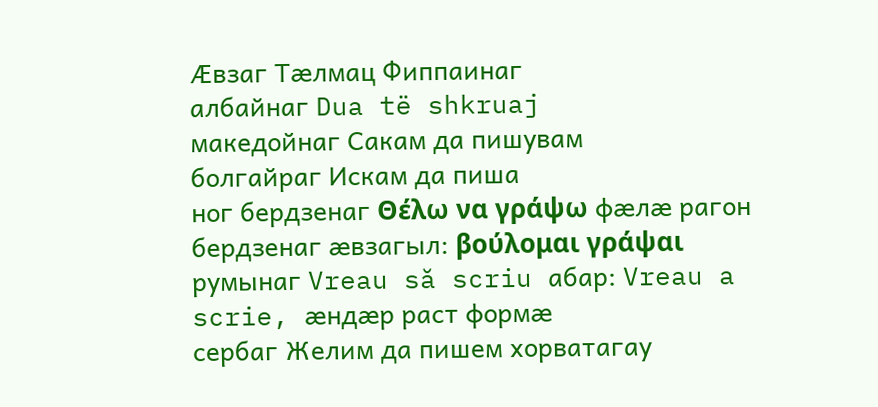Æвзаг Тæлмац Фиппаинаг
албайнаг Dua të shkruaj
македойнаг Сакам да пишувам
болгайраг Искам да пиша
ног бердзенаг Θέλω να γράψω фæлæ рагон бердзенаг æвзагыл: βούλομαι γράψαι
румынаг Vreau să scriu абар: Vreau a scrie, æндæр раст формæ
сербаг Желим да пишем хорватагау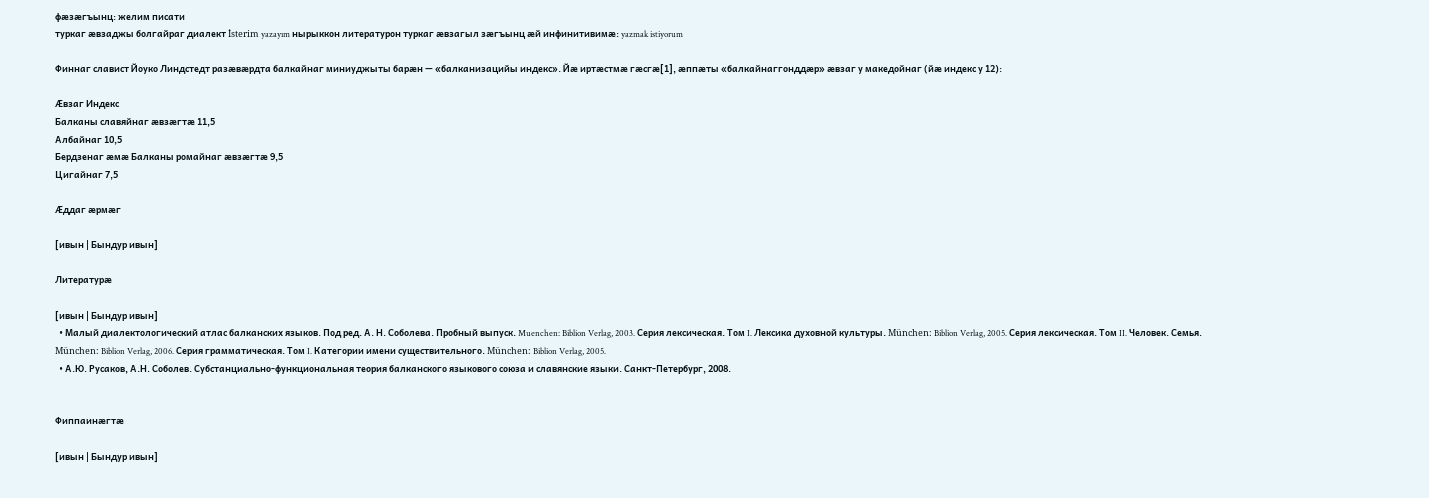фæзæгъынц: желим писати
туркаг æвзаджы болгайраг диалект İsterim yazayım нырыккон литературон туркаг æвзагыл зæгъынц æй инфинитивимæ: yazmak istiyorum

Финнаг славист Йоуко Линдстедт разæвæрдта балкайнаг миниуджыты барæн — «балканизацийы индекс». Йæ иртæстмæ гæсгæ[1], æппæты «балкайнаггонддæр» æвзаг у македойнаг (йæ индекс у 12):

Æвзаг Индекс
Балканы славяйнаг æвзæгтæ 11,5
Албайнаг 10,5
Бердзенаг æмæ Балканы ромайнаг æвзæгтæ 9,5
Цигайнаг 7,5

Æддаг æрмæг

[ивын | Бындур ивын]

Литературæ

[ивын | Бындур ивын]
  • Малый диалектологический атлас балканских языков. Под ред. А. Н. Соболева. Пробный выпуск. Muenchen: Biblion Verlag, 2003. Серия лексическая. Том I. Лексика духовной культуры. München: Biblion Verlag, 2005. Серия лексическая. Том II. Человек. Семья. München: Biblion Verlag, 2006. Серия грамматическая. Том I. Категории имени существительного. München: Biblion Verlag, 2005.
  • А.Ю. Русаков, А.Н. Соболев. Субстанциально-функциональная теория балканского языкового союза и славянские языки. Санкт-Петербург, 2008.


Фиппаинæгтæ

[ивын | Бындур ивын]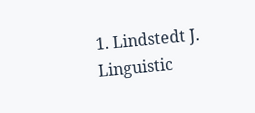1. Lindstedt J. Linguistic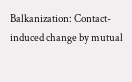Balkanization: Contact-induced change by mutual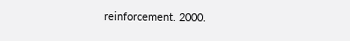reinforcement. 2000.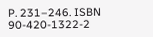P. 231–246. ISBN 90-420-1322-2